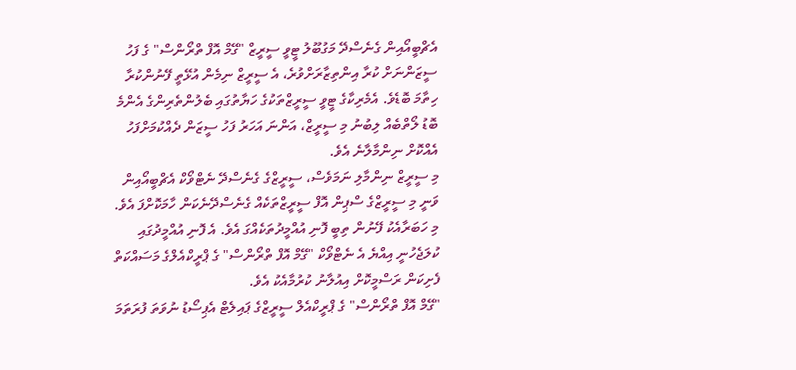އެޗްބީއޯއިން ގެނެސްދޭ މަގުބޫލު ޓީވީ ސީރީޒް "ގޭމް އޮފް ތްރޯންސް" ގެ ފަހު ސީޒަންނަށް ކުރާ އިންތިޒާރަށްވުރެ، އެ ސީރީޒް ނިމެން އުޅޭތީ ފޭނުންކުރާ ހިތާމަ ބޮޑެވެ. އެމެރިކާގެ ޓީވީ ސީރީޒްތަކުގެ ހަޔާތުގައި ބެލުންތެރިންގެ އެންމެ ބޮޑު ލޯތްބެއް ލިބުނު މި ސީރީޒް، އަންނަ އަހަރު ފަހު ސީޒަން ދެއްކުމަށްފަހު އެއްކޮށް ނިންމާލާނެ އެވެ.
މި ސީރީޒް ނިންމާލި ނަމަވެސް، ސީރީޒްގެ ގެނެސްދޭ ނެޓްވޯކް އެޗްބީއޯއިން ވަނީ މި ސީރީޒްގެ ސްޕިން އޮފް ސީރީޒްތަކެއް ގެނެސްދޭނެކަން ހާމަކޮށްފަ އެވެ. މި ހަބަރާއެކު ފޭނުން ތިބީ ފޮނި އުއްމީދުތަކެއްގަ އެވެ. އެ ފޮނި އުއްމީދުގައި ކުލަޖެހުނީ އިއްޔެ އެ ނެޓްވޯކް "ގޭމް އޮފް ތްރޯންސް" ގެ ޕްރީކްއެލްގެ މަސައްކަތް ފެށިކަން ރަސްމީކޮށް އިއުލާނު ކުރުމާއެކު އެވެ.
"ގޭމް އޮފް ތްރޯންސް" ގެ ޕްރީކްއެލް ސީރީޒްގެ ޕައިލެޓް އެޕިސޯޑު ނުވަތަ ފުރަތަމަ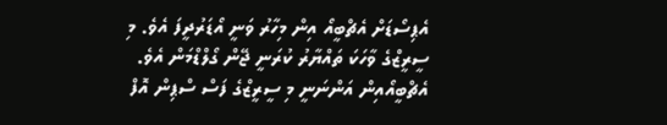އެޕިސޯޑަށް އެޗްބީއޯ އިން މިހާރު ވަނީ އޯޑަރުދީފަ އެވެ. މި ސީރީޒްގެ ވާހަކަ ތައްޔާރު ކުރަނީ ޖޭން ގޯލްޑްމަން އެވެ. އެޗްބީއޯއިން އަންނަނީ މި ސީރީޒްގެ ފަސް ސްޕިން އޮފް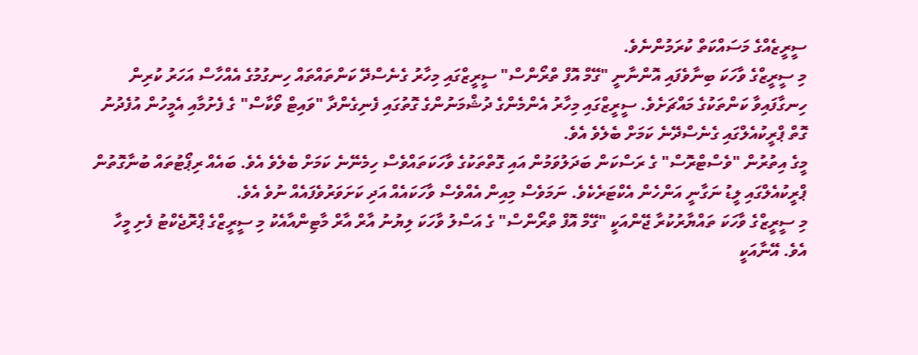ސީރީޒެއްގެ މަސައްކަތް ކުރަމުންނެވެ.
މި ސީރީޒްގެ ވާހަކަ ބިނާވެފައި އޮންނާނީ "ގޭމް އޮފް ތްރޯންސް" ސީރީޒްގައި މިހާރު ގެނެސްދޭ ކަންތައްތައް ހިނގުމުގެ އެއްހާސް އަހަރު ކުރިން ހިނގާފައިވާ ކަންތަކުގެ މައްޗަށެވެ. ސީރީޒްގައި މިހާރު އެންމެންގެ ދުޝްމަނުންގެ ގޮތުގައި ފެނިގެންދާ "ވައިޓް ވޯކާސް" ގެ ފެށުމާއި އެމީހުން އުފެދުނު ގޮތް ޕްރީކުއެލްގައި ގެނެސްދޭނެ ކަމަށް ބެލެވެ އެވެ.
މީގެ އިތުރުން "ވެސްޓްރޮސް" ގެ ރަސްކަން ބަދަލުވަމުން އައި ގޮތްތަކުގެ ވާހަކަތައްވެސް ހިމެނޭނެ ކަމަށް ބެލެވެ އެވެ. ބައެއް ރިޕޯޓުތައް ބުނާގޮތުން ޕްރީކުއެލްގައި ލީޑު ނަގާނީ އަންހެން އެކްޓަރެކެވެ. ނަމަވެސް މިއިން އެއްވެސް ވާހަކައެއް އަދި ކަށަވަރުވެފައެއް ނުވެ އެވެ.
މި ސީރީޒްގެ ވާހަކަ ތައްޔާރުކުރާ ޖޭންއަކީ "ގޭމް އޮފް ތްރޯންސް" ގެ އަސްލު ވާހަކަ ލިޔުނު އާރް އާރް މާޓިންއާއެކު މި ސީރީޒްގެ ޕްރޮޖެކްޓު ފެށި މީހާ އެވެ. އޭނާއަކީ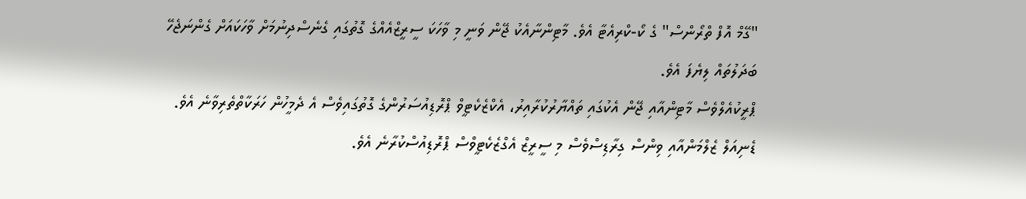"ގޭމް އޮފް ތްރޯންސް" ގެ ކޯ-ކްރިއެޓާ އެވެ. މާޓިންނާއެކު ޖޭން ވަނީ މި ވާހަކަ ސީރީޒްއެއްގެ ގޮތުގައި ގެނެސްދިނުމަށް ވާހަކައަށް ގެންނަޖެހޭ ބަދަލުތައް ލިޔެފަ އެވެ.
ޕްރީކުއެލްވެސް މާޓިންއާއި ޖޭން އެކުގައި ތައްޔާރުކުރާއިރު، އެކްޒެކެޓީވް ޕްރޮޑިއުސަރުންގެ ގޮތުގައިވެސް އެ ދެމީހުން ހަރަކާތްތެރިވާނެ އެވެ. ޑެނިއަލް ޒެލްމަންއާއި ވިންސް ގިރާޑިސްވެސް މި ސީރީޒް އެގްޒެކެޓީވްސް ޕްރޮޑިއުސްކުރާނެ އެވެ.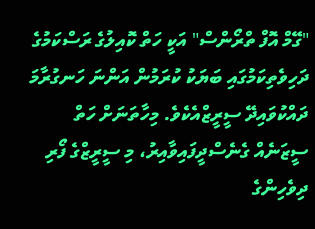"ގޭމް އޮފް ތްރޯންސް" އަކީ ހަތް ކޮއިލުގެ ރަސްކަމުގެ ދަހިވެތިކަމުގައި ބަޔަކު ކުރަމުން އަންނަ ހަނގުރާމަ ދައްކުވައިދޭ ސީރީޒްއެކެވެ. މިހާތަނަށް ހަތް ސީޒަނެއް ގެނެސްދީފައިވާއިރު، މި ސީރީޒްގެ ފޯރި ދިވެހިންގެ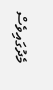މެދުގައިވެސް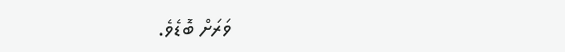ވަރަށް ބޮޑެވެ.